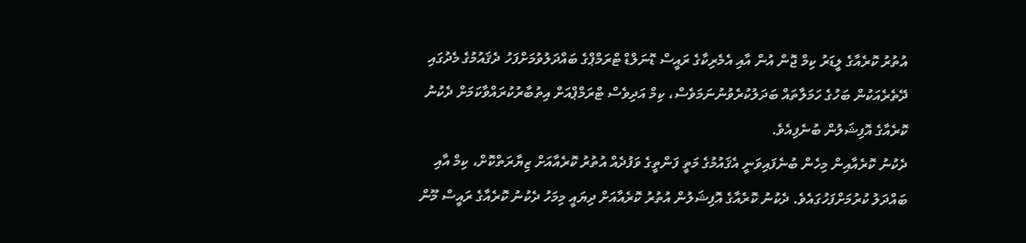އުތުރު ކޮރެއާގެ ލީޑަރު ކިމް ޖޮން އުން އާއި އެމެރިކާގެ ރައީސް ޑޮނަލްޑް ޓްރަމްޕްގެ ބައްދަލުވުމަށްފަހު ދެޤައުމުގެ މެދުގައި ދޭތެރެއަކުން ބަހުގެ ހަމަލާތައް ބަދަލުކުރެވުނުނަމަވެސް، ކިމް އަދިވެސް ޓްރަމްޕްއަށް އިތުބާރުކުރައްވާކަމަށް ދެކުނު ކޮރެއާގެ އޮފިޝަލުން ބުނެފިއެވެ.
ދެކުނު ކޮރެއާއިން މިހެން ބުނެފައިވަނީ އެޤައުމުގެ މަތީ ފަންތީގެ ވަފުދެއް އުތުރު ކޮރެއާއަށް ޒިޔާރަތްކޮށް، ކިމް އާއި ބައްދަލު ކުރުމަށްފަހުގައެވެ. ދެކުނު ކޮރެއާގެ އޮފިޝަލުން އުތުރު ކޮރެއާއަށް ދިޔައީ މިމަހު ދެކުނު ކޮރެއާގެ ރައީސް މޫން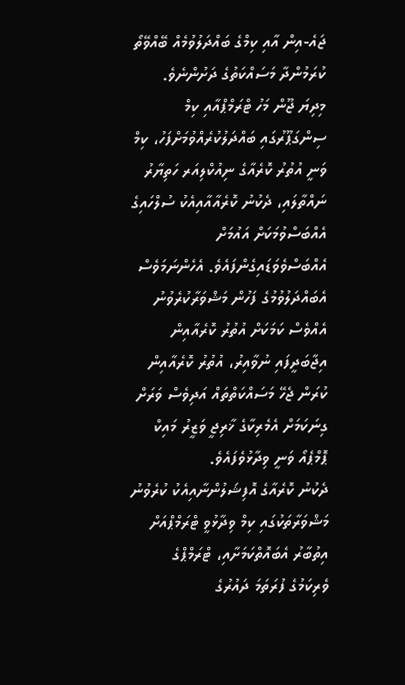ޖައެ-އިން އާއި ކިމްގެ ބައްދަލުވުމެއް ބޭއްވޭތޯ ކުރަމުންދާ މަސައްކަތުގެ ދަށުންނެވެ.
މިދިޔަ ޖޫން މަހު ޓްރަމްޕްއާއި ކިމް ސިންގަޕޫރުގައި ބައްދަލުކުރެއްވުމަށްފަހު، ކިމް ވަނީ އުތުރު ކޮރެއާގެ ނިއުކްލިއަރ ހަތިޔާރު ނައްތާލައި، ދެކުނު ކޮރެއާއާއިއެކު ސުލްހައިގެ އެއްބަސްވުމަކަށް އައުމަށް އެއްބަސްވެވަޑައިގެންފައެވެ. އެހެންނަމަވެސް އެބައްދަލުވުމުގެ ފަހުން މަޝްވަރާކުރެވުނު އެއްވެސް ކަމަކަށް އުތުރު ކޮރެއާއިން އިޖާބަދީފައި ނުވާއިރު، އުތުރު ކޮރެއާއިން ކުރަން ޖެހޭ މަސައްކަތްތައް އަދިވެސް ވަރަށް ގިނަކަމަށް އެމެރިކާގެ ޚާރިޖީ ވަޒީރު މައިކް ޕޮމްޕެއޯ ވަނީ ވިދާޅުވެފައެވެ.
ދެކުނު ކޮރެއާގެ އޮފިޝަލުންނާއިއެކު ކުރެވުނު މަޝްވަރާތަކުގައި ކިމް ވިދާޅުވީ ޓްރަމްޕްއަށް އިތުބާރު އެބައޮތްކަމަށާއި، ޓްރަމްޕްގެ ވެރިކަމުގެ ފުރަތަމަ ދައުރުގެ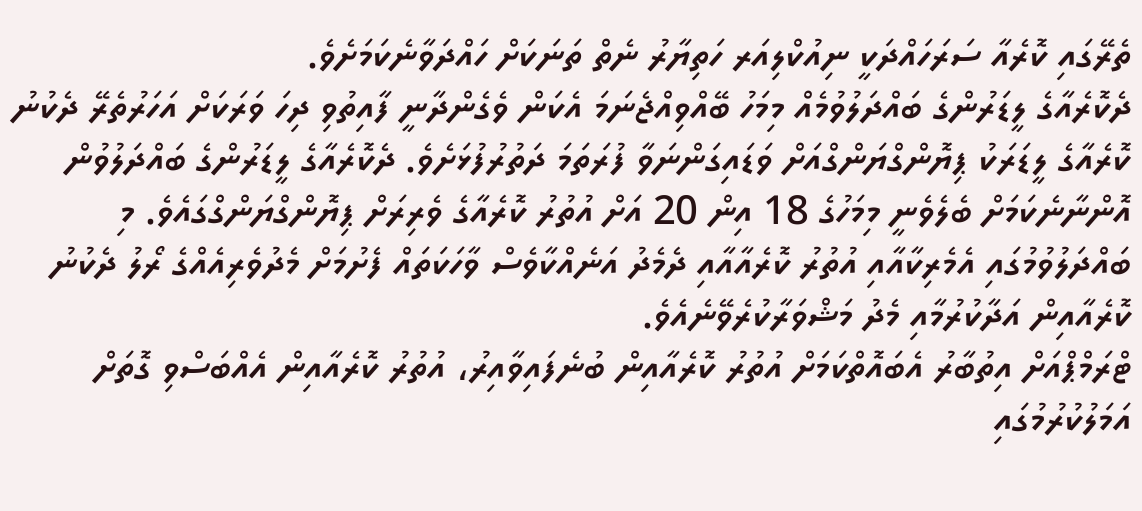ތެރޭގައި ކޮރެއާ ސަރަހައްދަކީ ނިއުކްލިއަރ ހަތިޔާރު ނެތް ތަނަކަށް ހައްދަވާނެކަމަށެވެ.
ދެކޮރެއާގެ ލީޑަރުންގެ ބައްދަލުވުމެއް މިމަހު ބޭއްވިއްޖެނަމަ އެކަން ވެގެންދާނީ ފާއިތުވި ދިހަ ވަރަކަށް އަހަރުތެރޭ ދެކުނު ކޮރެއާގެ ލީޑަރަކު ޕިޔޮންގްޔަންގްއަށް ވަޑައިގަންނަވާ ފުރަތަމަ ދަތުރުފުޅަށެވެ. ދެކޮރެއާގެ ލީޑަރުންގެ ބައްދަލުވުން އޮންނާނެކަމަށް ބެލެވެނީ މިމަހުގެ 18 އިން 20 އަށް އުތުރު ކޮރެއާގެ ވެރިރަށް ޕިޔޮންގްޔަންގްގައެވެ. މި ބައްދަލުވުމުގައި އެމެރިކާއާއި އުތުރު ކޮރެއާއާއި ދެމެދު އަނެއްކާވެސް ވާހަކަތައް ފެށުމަށް މެދުވެރިއެއްގެ ރޯލު ދެކުނު ކޮރެއާއިން އަދާކުރުމާއި މެދު މަޝްވަރާކުރެވޭނެއެވެ.
ޓްރަމްޕްއަށް އިތުބާރު އެބައޮތްކަމަށް އުތުރު ކޮރެއާއިން ބުނެފައިވާއިރު، އުތުރު ކޮރެއާއިން އެއްބަސްވި ގޮތަށް އަމަލުކުރުމުގައި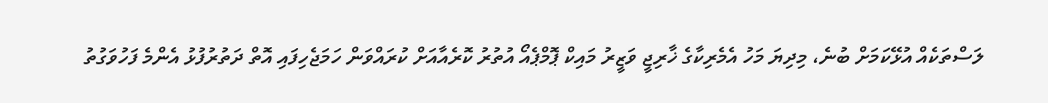ލަސްތަކެއް އުޅޭކަމަށް ބުނެ، މިދިޔަ މަހު އެމެރިކާގެ ޚާރިޖީ ވަޒީރު މައިކް ޕޮމްޕެއޯ އުތުރު ކޮރެއާއަށް ކުރައްވަން ހަމަޖެހިފައި އޮތް ދަތުރުފުޅު އެންމެ ފަހުވަގުތު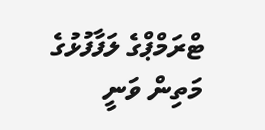ޓްރަމްޕްގެ ލަފާފުޅުގެ މަތިން ވަނީ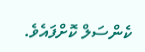ކެންސަލް ކޮށްފައެވެ.